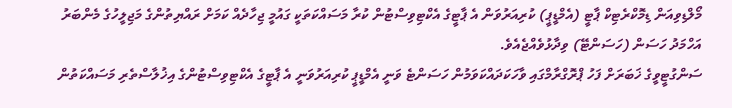މޯލްޑިވިއަން ޑިމޮކްރެޓިކް ޕާޓީ (އެމްޑީޕީ) ކުރިއަރުވަން އެ ޕާޓީގެ އެކްޓިވިސްޓުން ކުރާ މަސައްކަތަކީ ގައުމީ ޖިހާދެއް ކަމަށް ރައްޔިތުންގެ މަޖިލީހުގެ މެންބަރު އަހްމަދު ހަސަން (ހަސަންޓޭ) ވިދާޅުވެއްޖެއެވެ.
ސަންގުޓީވީގެ ޚަބަރަށް ފަހު ޕްރޮގްރާމްގައި ވާހަކަދައްކަވަމުން ހަސަންޓެ ވަނީ އެމްޑީޕީ ކުރިއަރުވަނީ އެ ޕާޓީގެ އެކްޓިވިސްޓުންގެ އިޚުލާސްތެރި މަސައްކަތުން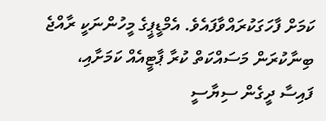ކަމަށް ފާހަގަކުރައްވާފައެވެ. އެމްޑީޕީގެ މީހުންނަކީ ރާއްޖެ ބިނާކުރަން މަސައްކަތް ކުރާ ޕާޓީއެއް ކަމަށާއި، ފައިސާ ދީގެން ސިޔާސީ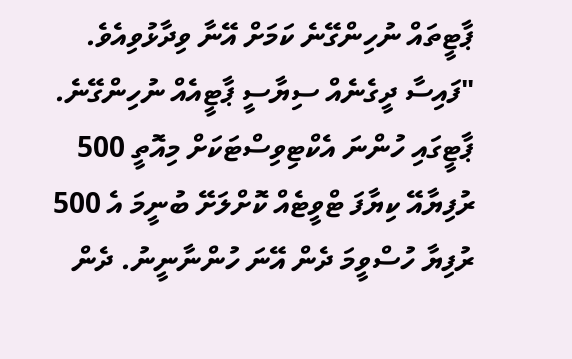ޕާޓީތައް ނުހިންގޭނެ ކަމަށް އޭނާ ވިދާޅުވިއެވެ.
"ފައިސާ ދީގެނެއް ސިޔާސީ ޕާޓީއެއް ނުހިންގޭނެ. ޕާޓީގައި ހުންނަ އެކްޓިވިސްޓަކަށް މިއޮތީ 500 ރުފިޔާއޭ ކިޔާފަ ޓްވީޓެއް ކޮށްލަށޭ ބުނީމަ އެ 500 ރުފިޔާ ހުސްވީމަ ދެން އޭނަ ހުންނާނީނު. ދެން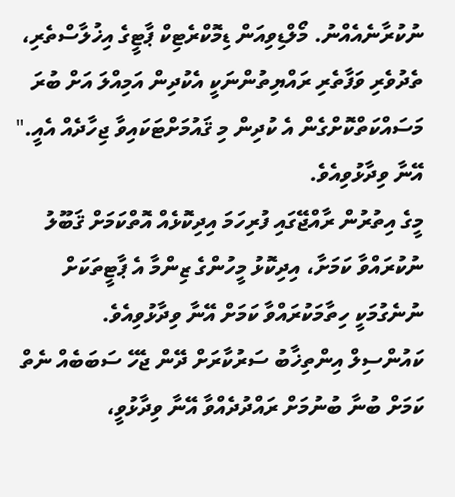ނުކުރާނެއެއްނު. މޯލްޑިވިއަން ޑިމޮކްރެޓިކް ޕާޓީގެ އިޚުލާސްތެރި، ތެދުވެރި ވަފާތެރި ރައްޔިތުންނަކީ އެކުދިން އަމިއްލަ އަށް ބުރަ މަސައްކަތްކޮށްގެން އެ ކުދިން މި ޤައުމަށްޓަކައިވާ ޖިހާދެއް އެއީ." އޭނާ ވިދާޅުވިއެވެ.
މީގެ އިތުރުން ރާއްޖޭގައި ފުރިހަމަ އިދިކޮޅެއް އޮތްކަމަށް ޤަބޫލު ނުކުރައްވާ ކަމަށާ، އިދިކޮޅު މީހުންގެ ޒިންމާ އެ ޕާޓީތަކަށް ނުނެގުމަކީ ހިތާމަކުރައްވާ ކަމަށް އޭނާ ވިދާޅުވިއެވެ.
ކައުންސިލް އިންތިޚާބު ސަރުކާރަށް ދޭން ޖެހޭ ސަބަބެއް ނެތް ކަމަށް ބުނާ ބުނުމަށް ރައްދުދެއްވާ އޭނާ ވިދާޅުވީ،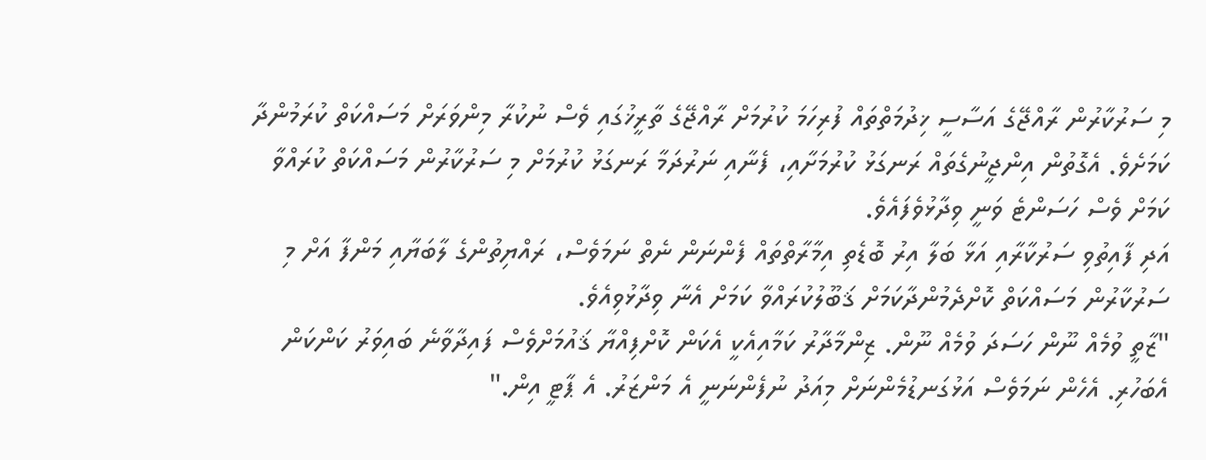މި ސަރުކާރުން ރާއްޖޭގެ އަސާސީ ޚިދުމަތްތައް ފުރިހަމަ ކުރުމަށް ރާއްޖޭގެ ތާރީޚުގައި ވެސް ނުކުރާ މިންވަރަށް މަސައްކަތް ކުރަމުންދާ ކަމަށެވެ. އެގޮތުން އިންޖީނުގެތައް ރަނގަޅު ކުރުމަށާއި، ފެނާއި ނަރުދަމާ ރަނގަޅު ކުރުމަށް މި ސަރުކާރުން މަސައްކަތް ކުރައްވާ ކަމަށް ވެސް ހަސަންޓެ ވަނީ ވިދާޅުވެފައެވެ.
އަދި ފާއިތުވި ސަރުކާރާއި އަޅާ ބަލާ އިރު ބޮޑެތި އިމާރާތްތައް ފެންނަން ނެތް ނަމަވެސް، ރައްޔިތުންގެ ލާބަޔާއި މަންފާ އަށް މި ސަރުކާރުން މަސައްކަތް ކޮށްދެމުންދާކަމަށް ޤަބޫލުކުރައްވާ ކަމަށް އެނާ ވިދާޅުވިއެވެ.
"ޒާތީ ވުމެއް ނޫން ހަސަދަ ވުމެއް ނޫން. ޒިންމާދާރު ކަމާއިއެކީ އެކަން ކޮށްފިއްޔާ ޤައުމަށްވެސް ފައިދާވާނެ ބައިވަރު ކަންކަން އެބަހުރި. އެހެން ނަމަވެސް އަޅުގަނޑުމެންނަށް މިއަދު ނުފެންނަނީ އެ މަންޒަރު. އެ ޕާޓީ އިން."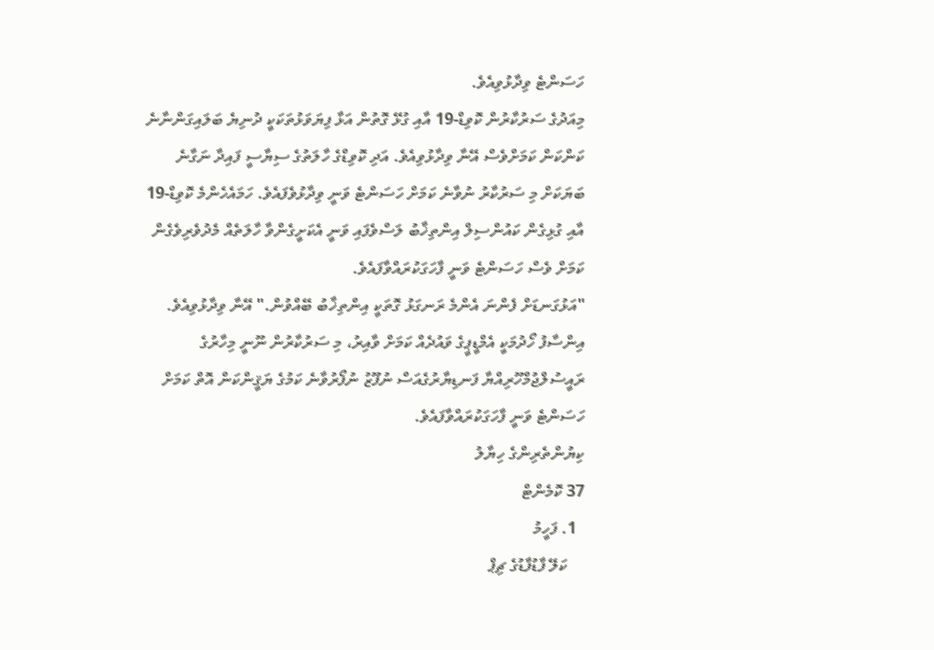ހަސަންޓެ ވިދާޅުވިއެވެ.
މިއަދުގެ ސަރުކާރުން ކޮވިޑް-19 އާއި ގުޅޭ ގޮތުން އަޅާ ފިޔަވަޅުތަކަކީ ދުނިޔެ ބަލައިގަންނާނެ ކަންކަން ކަމަށްވެސް އޭނާ ވިދާޅުވިއެވެ. އަދި ކޮވިޑްގެ ހާލަތުގެ ސިޔާސީ ފައިދާ ނަގާނެ ބަޔަކަށް މި ސަރުކާރު ނުވާނެ ކަމަށް ހަސަންޓެ ވަނީ ވިދާޅުވެފައެވެ. ހަމައެހެންމެ ކޮވިޑް-19 އާއި ގުޅިގެން ކައުންސިލް އިންތިޚާބު ލަސްވެފައި ވަނީ އެކަށީގެންވާ ހާލަތެއް މެދުވެރިވެގެން ކަމަށް ވެސް ހަސަންޓެ ވަނީ ފާހަގަކުރައްވާފައެވެ.
"އަޅުގަނޑަށް ފެންނަ އެންމެ ރަނގަޅު ގޮތަކީ އިންތިޚާބު ބޭއްވުން." އޭނާ ވިދާޅުވިއެވެ.
އިންސާފު ހޯދުމަކީ އެމްޑީޕީގެ ވައުދެއް ކަމަށް ވާއިރު، މި ސަރުކާރުން ނޫނީ މިހާރުގެ ރައީސުލްޖުމްހޫރިއްޔާ ފަނޑިޔާރުގެއަސް ނުފޫޒު ނުފޯރުވާނެ ކަމުގެ ޔަޤީންކަން އޮތް ކަމަށް ހަސަންޓެ ވަނީ ފާހަގަކުރައްވާފައެވެ.
ކިޔުންތެރިންގެ ހިޔާލު
37 ކޮމެންޓް
  1. ފަހީމު
    ކަލޭ ފާޑުފާޑުގެ ޗިޕް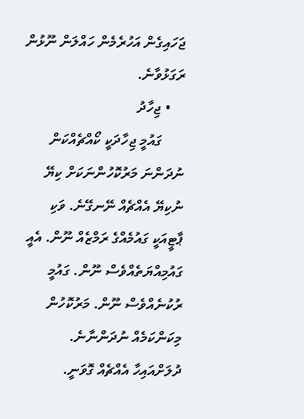ޖަހައިގެން އަހުރެމެން ހައްލަން ނޫޅުން ރަގަޅުވާނެ.
    • ޖިހާދު
      ގައުމީ ޖިހާދަކީ ކޯއްޗެއްކަން ނުދަންނަ މަރުކޮހުންނަކަށް ކިޔޭ ނުކިޔޭ އެއްޗެއް ނޭނގޭނެ. ވަކި ޕާޓީއަކީ ގައުމެއްގެ ރަމްޒެއް ނޫން. އެއީ ގައުމިއްޔަތެއްވެސް ނޫން. ގައުމީ ރުކުނެއްވެސް ނޫން. މަރުކޮހުން މިކަންކަމެއް ނުދަންނާނެ. ދުލަށްއައިހާ އެއްޗެއް ގޮވަނީ.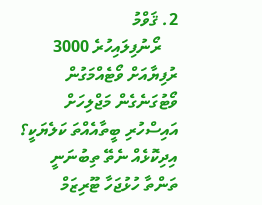2. ޤަވްމު
    ރޯނުފިލައިހުރެ 3000 ރުފިޔާއަށް ވޯޓެއްމަގުން ވޯޓުގަނެގެން މަޖްލިހަށް އައިސްހުރި ބީތާއެއްތަ ކަލެޔަކީ؟ އިދިކޮޅެއް ނެތޭ ތިބުނަނީ ތަންތާ ހުޅުޖަހާ ޓޫރިޒަމް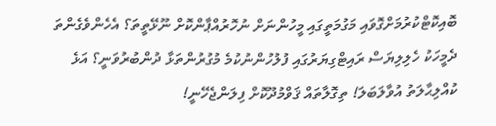ބޮއިކޮޓްކުރުމަށްގޮވައި މަގުމަތީގައި މީހުންނަށް ނުހޮރުއްޕާންކޮށް ނޫޅޭތީތަ؟ އެހެންވެގެންތަ ދެމީހަކު ހެލިލިޔަސް ރައިޓްގިޔަރުގައި ފުލުހުންނުކުމެ މުގުރުންތަޅާ ދުންބުރުވަނީ؟ އަޅެ ކުއްލިޙާލަތު އުވާލަބަލަ! ތިގޮލާތައް ޤަވްމުދޫކޮށް ފިލަންޖެހޭނީ!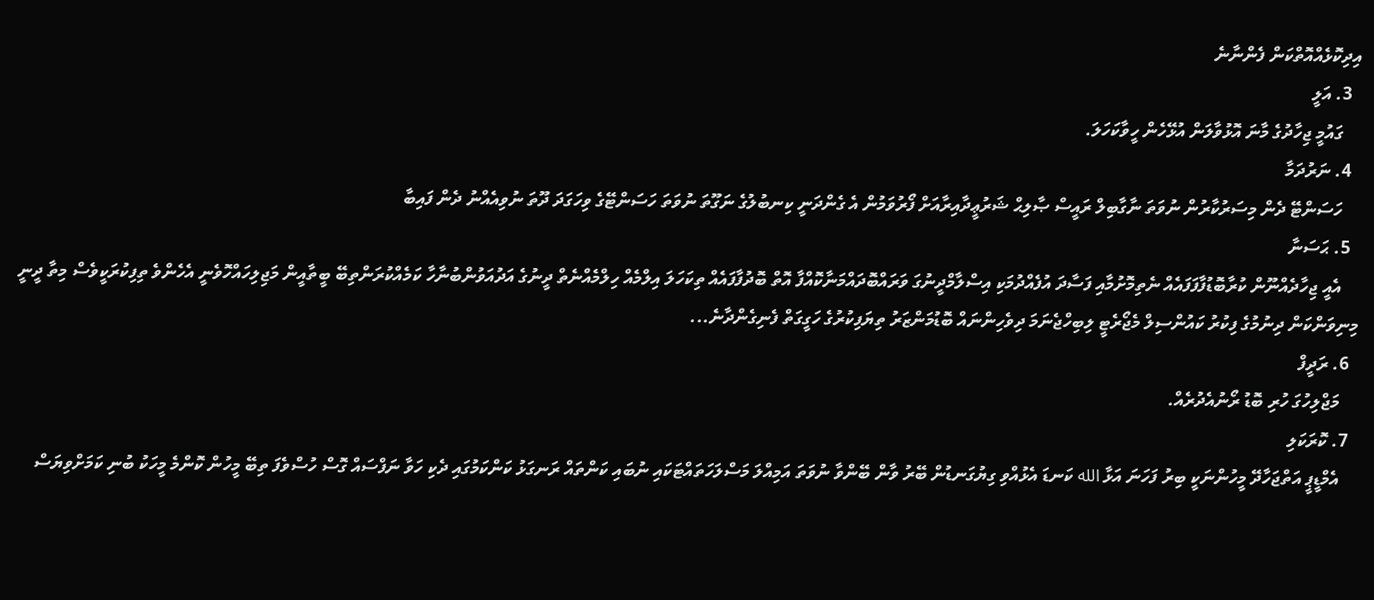އިދިކޮޅެއްއޮތްކަން ފެންނާނެ
  3. އަލީ
    ގައުމީ ޖިހާދުގެ މާނަ އޮޅުވާލަން އުޅޭހެން ހީވާކަހަލަ.
  4. ނަރުދަމާ
    ހަސަންޓޭ ދެން މިސަރުކާރުން ނުވަތަ ނާގާބިލް ރައީސް ޞާލިޙް ޝަރުޢީދާއިރާއަށް ފޯރުވަމުން އެ ގެންދަނީ ކިނބުލުގެ ނަގޫތަ ނުވަތަ ހަސަންޓޭގެ ވިހަގަދަ ދޫތަ ނުވިއެއްނު ދެން ފައިބާ
  5. ޙަސަނާ
    އެއީ ޖިހާދެއްނޫން ކުރާބޮޑުފާފަފައެއް ނެތިމޮށުމާއި ފަސާދަ އުފެއްދުމަކި އިސްލާމްދީނުގަ ވަރައްބޮދައްމަނާކޮއްފާ އޮތް ބޮދުފާފައެއް ތިކަހަލަ އިލްމެއް ހިލްމެއްނެތް ދީނުގެ އަދުއަވުންބުނާހާ ކަމެއްކުރަންތިބޭ ބީތާއީން މަޖިލިހައްހޮވެނީ އެހެންވެ ތިފިކުރަކީވެސް މިތާ ދީނީ މިނިވަންކަން ދިނުމުގެ ފިކުރު ކައުންސިލް މެޖޯރެޓީ ލިބިހްޖެނަމަ ދިވެހިންނައް ބޮޑުމަންޒަރު ތިޔަފިކުރުގެ ހަގީގަތް ފެނިގެންދާނެ...
  6. ރަދީފް
    މަޖްލިހުގަ ހުރި ބޮޑު ރޯނުއެދުރެއް.
  7. ކޮރަކަލި
    އެމްޑީޕީ އަތްޖަހާދޭ މީހުންނަކީ ބިރު ފަހަނަ އަޅާ الله ކަނޑަ އެޅުއްވި ގިޔުގަނޑުން ބޭރު ވާން ބޭންވާ ނުވަތަ އަމިއްލަ މަސްލަހަތައްޓަކައި ނުބައި ކަންތައް ރަނގަޅު ކަންކަމުގައި ދެކި ހަވާ ނަފްސައް ގޮސް ހުސްވެފަ ތިބޭ މީހުން ކޮންމެ މީހަކު ބުނި ކަމަށްވިޔަސް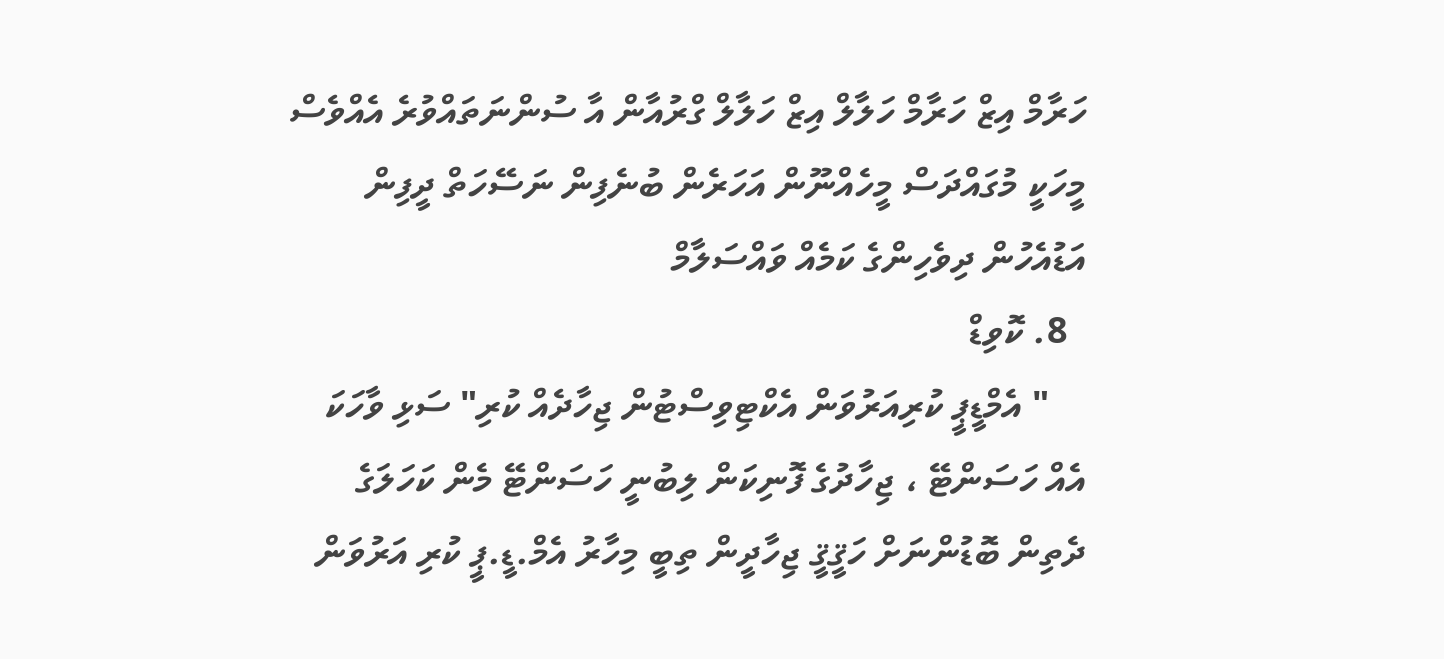ހަރާމް އިޒް ހަރާމް ހަލާލް އިޒް ހަލާލް ގްރުއާން އާ ސުންނަތައްވުރެ އެއްވެސް މީހަކީ މުގައްދަސް މީހެއްނޫން އަހަރެން ބުނެފިން ނަސޭހަތް ދީފިން އަޑުއެހުން ދިވެހިންގެ ކަމެއް ވައްސަލާމް
  8. ކޮވިޑް
    " އެމްޑީޕީ ކުރިއަރުވަން އެކްޓިވިސްޓުން ޖިހާދެއް ކުރި" ސަޅި ވާހަކަ އެއް ހަސަންޓޭ ، ޖިހާދުގެ ފޮނިކަން ލިބުނީ ހަސަންޓޭ މެން ކަހަލަގެ ދެތިން ބޮޑުންނަށް ހަޤީޤީ ޖިހާދީން ތިބީ މިހާރު އެމް.ޑީ.ޕީ ކުރި އަރުވަން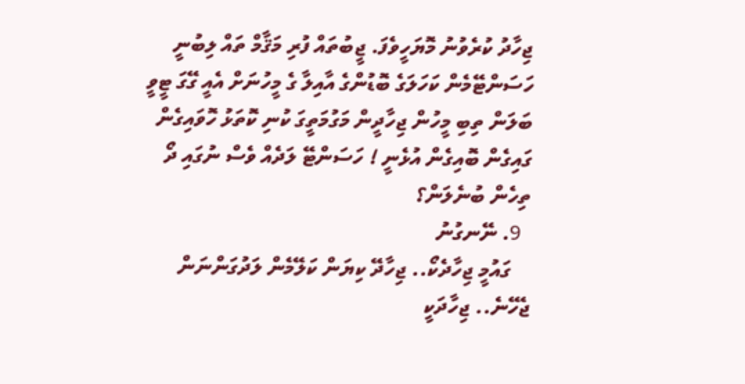ޖިހާދު ކުރެވުނު މޮޔަހީވެފަ. ޖީބުތައް ފުރި މަޤާމް ތައް ލިބުނީ ހަސަންޓޭމެން ކަހަލަގެ ބޮޑުންގެ އާއިލާ ގެ މީހުނަށް އެއީ ގޭގަ ޓީވީ ބަލަން ތިބި މީހުން ޖިހާދީން މަގުމަތީގަ ކުނި ކޮތަޅު ހޮވައިގެން ގައިގެން ބޮއިގެން އުޅެނީ ! ހަސަންޓޭ ލަދެއް ވެސް ނުގައި ދޯ ތިހެން ބުނެލަން؟
  9. ނޭނގުނު
    ގައުމީ ޖިހާދެކޯ.. ޖިހާދޭ ކިޔަން ކަލޭމެން ލަދުގަންނަން ޖެހޭނެ.. ޖިހާދަކީ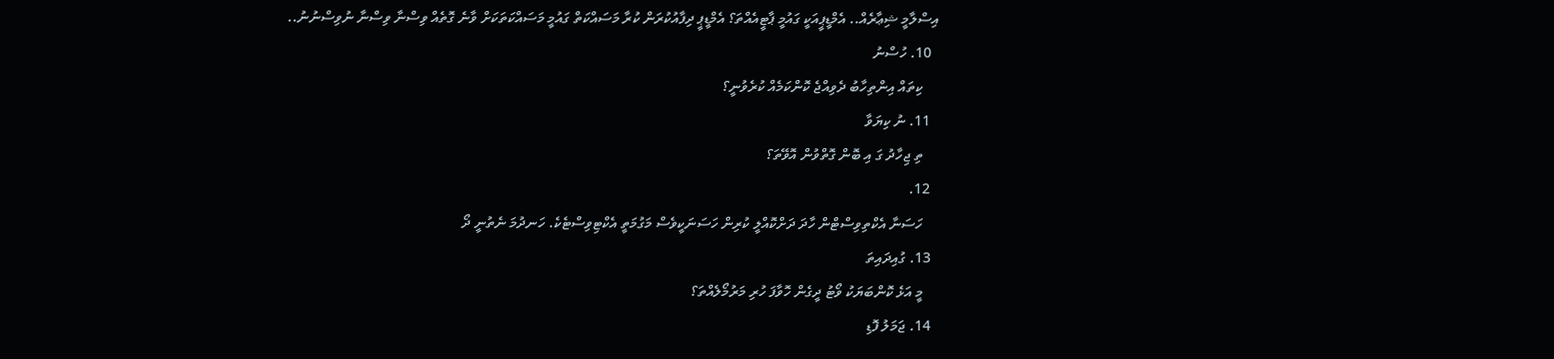އިސްލާމީ ޝިޢާރެއް.. އެމްޑީޕީއަކީ ގައުމީ ޕާޓީއެއްތަ؟ އެމްޑީޕީ ދިފާއުކުރަން ކުރާ މަސައްކަތް ގައުމީ މަސައްކަތަކަށް ވާނެ ގޮތެއް ވިސްނާ ވިސްނާ ނުވިސްނުނު..
  10. ހުސްނު
    ކިތައް އިންތިހާބު ދެވިއްޖެ ކޮންކަމެއް ކުރެވުނީ؟
  11. ނު ކިޔަވާ
    ތި ޖިހާދު ގަ އި ބޮން ގޮތްވުން އޮވޭތަ؟
  12.
    ހަސަނާ އެކްތިވިސްޓްން ހާދަ ދަށްކޮއްލީ ކުރިން ހަސަނަކީވެސް މަގުމަތީ އެކްޓިވިސްޓެކެ. ހަނދުމަ ނެތުނީ ދޯ
  13. ގުއިދައިތަ
    މީ އަޅެ ކޮންބަޔަކު ވޯޓު ދީގެން ހޮވާފަ ހުރި މަރުމޯލެއްތަ؟
  14. ޖަމަލު ފޮޑި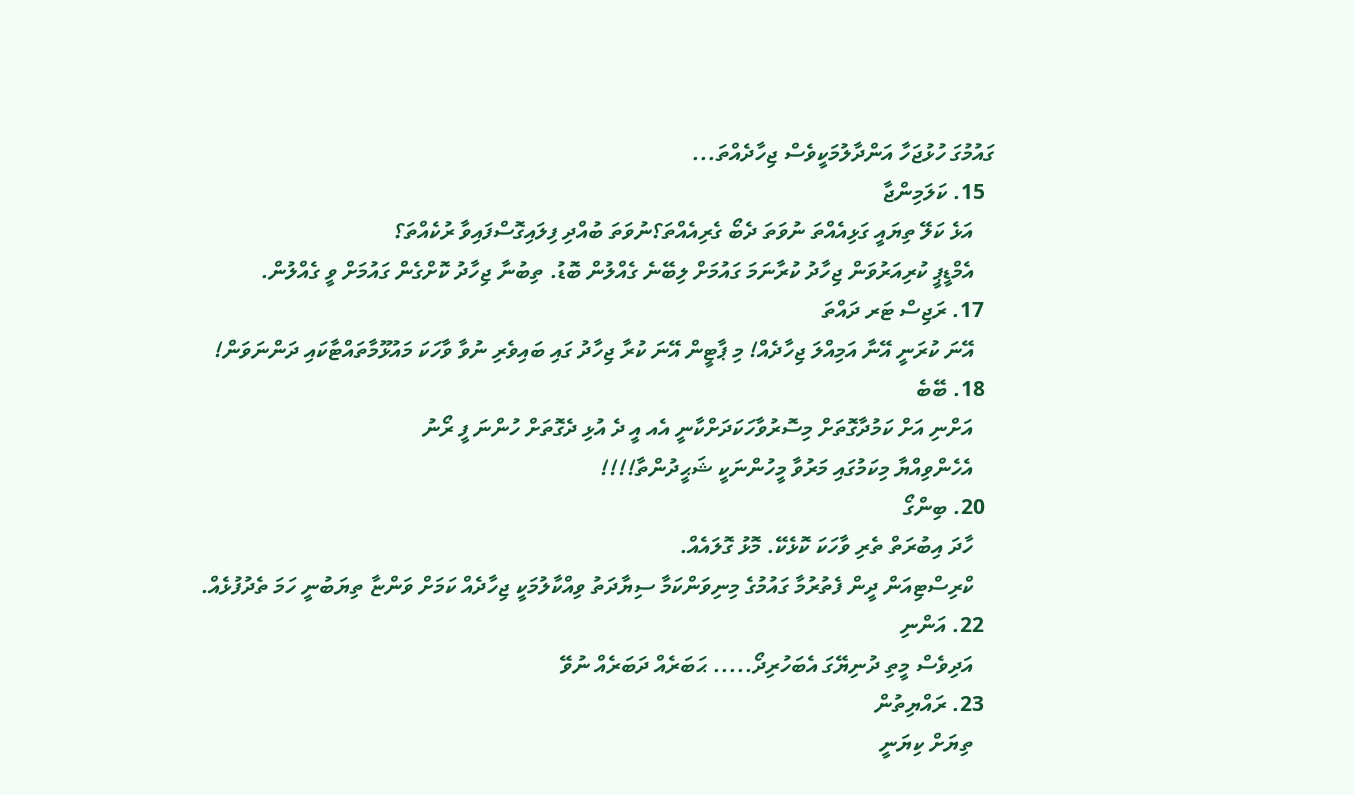ގައުމުގަ ހުޅުޖަހާ އަންދާލުމަކީވެސް ޖިހާދެއްތަ...
  15. ކަލަމިންޖާ
    އަޅެ ކަލޭ ތިޔައީ ގަޅިއެއްތަ ނުވަތަ ދެބޯ ގެރިއެއްތަ؟ނުވަތަ ބުއްދި ފިލައިގޮސްފައިވާ ރުކެއްތަ؟
    އެމްޑީޕީ ކުރިއަރުވަން ޖިހާދު ކުރާނަމަ ގައުމަށް ލިބޭނެ ގެއްލުން ބޮޑު. ތިބުނާ ޖިހާދު ކޮށްގެން ގައުމަށް ވީ ގެއްލުން.
  17. ރަޖިސް ޓަރ ދައްތަ
    އޭނަ ކުރަނީ އޭނާ އަމިއްލަ ޖިހާދެއް! މި ޕާޓީން އޭނަ ކުރާ ޖިހާދު ގައި ބައިވެރި ނުވާ ވާހަކަ މައުޅޫމާތައްޓާކައި ދަންނަވަން!
  18. ބޭބެ
    އަށްނި އަށް ކަމުދާގޮތަށް މިސޮރުވާހަކަދަށްކާނީ އެއ އީ ދެ އުޅި ދެގޮތަށް ހުންނަ ފީ ރޯނު
    އެހެންވިއްޔާ މިކަމުގައި މަރުވާ މީހުންނަކީ ޝަޙީދުންތާ!!!!
  20. ބިންގޯ
    ހާދަ އިބުރަތް ތެރި ވާހަކަ ކޮޅެކޭ. މޮޅު ގޮލައެއް.
    ކްރިސްޓިއަން ދީން ފެތުރުމާ ގައުމުގެ މިނިވަންކަމާ ސިޔާދަތު ވިއްކާލުމަކީ ޖިހާދެއް ކަމަށް ވަންޏާ ތިޔަބުނީ ހަމަ ތެދުފުޅެއް.
  22. އަންނި
    އަދިވެސް މީތި ދުނިޔޭގަ އެބަހުރިދޯ..... ޙަބަރެއް ދަބަރެއް ނުވޭ
  23. ރައްޔިތުން
    ތިޔަށް ކިޔަނީ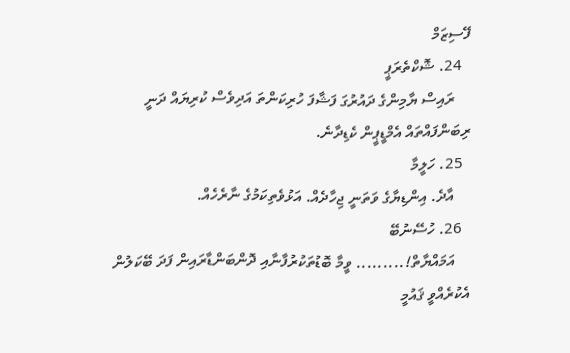ފޭސިޒަމް
  24. ޝޮކްތެރަޕީ
    ރައިސް ޔާމިންގެ ދައުރުގަ ފަޝާފަ ހުރިކަންތަ އަދިވެސް ކުރިޔައް ދަނީ ރިބަންފައްތައް އެމްޑީޕީން ކެޑިދާނެ.
  25. ހަލީމާ
    އާދެ. އިންޑިޔާގެ ވަތަނީ ޖިހާދެއް. އަޅުވެތިކަމުގެ ނާރެހެއް.
  26. ހުސޭނުބޭ
    އަމައްޔާތް!......... ވީމާ ބޮޑުތަކުރުފާނާއި ދޮންބަންޑާރައިން ފަދަ ބޭކަލުން އެކުރެއްވީ ޤައުމީ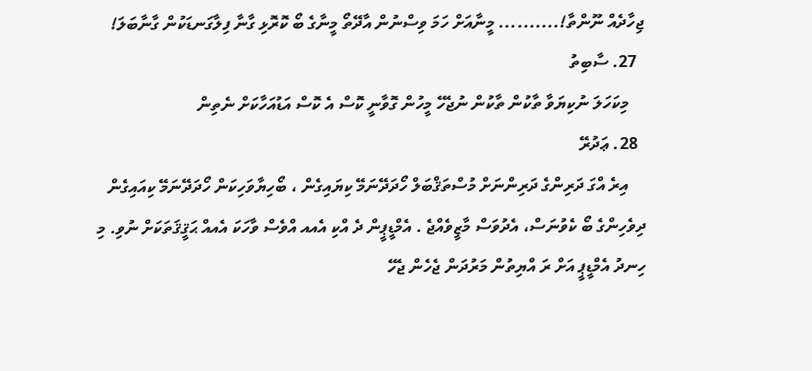ޖިހާދެއް ނޫންތާ!.......... މީނާއަށް ހަމަ ވިސްނުން އާދޭތޯ މީނާގެ ބޯ ކޮރޮޅި ގާނާ ފިލާގަނޑަކުން ގާނާބަލަ!
  27. ސާބިތު
    މިކަހަލަ ނުކިޔަވާ ތާކުން ތާކުން ނުޖެހޭ މީހުން ގޮވާނީ ކޮސް އެ ކޮސް އަޑުއަހާކަށް ނެތިން
  28. ޢަދުރޭ
    އިރެ އްގަ ދަރިންގެ ދަރިންނަށް މުސްތަޤްބަލް ހޯދަދޭނަމޭ ކިޔައިގެން ، ބޯހިޔާވަހިކަން ހޯދަދޭނަމޭ ކިއައިގެން ދިވެހިންގެ ބޯ ކެވުނަސް، އެދުވަސް މާޒީވެއްޖެ . އެމްޑީޕީން ދެ އްކި އެއއ އްވެސް ވާހަކަ އެއއް ޙަޤީޤަތަކަށް ނުވި. މި ހިނދު އެމްޑީޕީ އަށް ރަ އްޔިތުން މަރުދަން ޖެހެން ޖެހޭ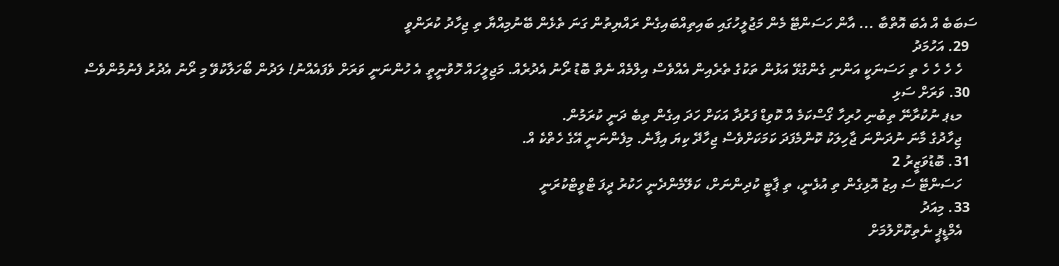ސަބަބެ އް އެބަ އޮތްބާ ... އާން ހަސަންޓޭ މެން މަޖުލީހުގައި ބައިތިއްބައިގެން ރައްޔިތުން ގަނަ ތެޅެން ބޭނުމިއްޔާ ތި ޖިހާދު ކުރަންވީ
  29. އަހުމަދު
    ހެ ހެ ހެ ހެ ތި ހަސަނަކީ އަންނި ގެންގުޅޭ އަޅުން ތަކުގެ ތެރެއިން އެއްވެސް އިލްމެއް ނެތް ބޮޑު ރޯނު އެދުރެއް. މަޖިލީހައް ހޮވުނީތީ އެ ހުންނަނީ ވަރަށް ވެފައެއްނު! ލަދުން ބޯހަލާކުވޭ މި ރޯނު އެދުރު ފެނުމުންވެސް
  30. ވަރަށް ސަޅި
    މޑޕ ނުކުރާނޭ ތިބުނި ހުރިހާ ގޯސްކަމެ އް ކޮވިޑް ފަރުދާ އަކަށް ހަދަ އިގެން ތިބެ ދަނީ ކުރަމުން.
    ޖިހާދުގެ މާނަ ނުދަންނަ ޖާހިލަކު ކޮންމެފަދަ ކަމަކަށްވެސް ޖިހާދޭ ކިޔަ އިފާނެ. މިފެންނަނީ އޭގެ ހެތްކެ އް.
  31. ބޮޑުވަޒީރު 2
    ހަސަންޓޭ ސަ އިޒު އޮޅިގެން ތި އުޅެނީ، ތި ޕާޓީ ކުދިންނަށް، ކަލޭމެންދެނީ ހަކުރު ދީފަ ޓްވީޓްކުރަނީ
  33. މިއަދު
    އެމްޑީޕީ ނެތިކޮށްލުމަށް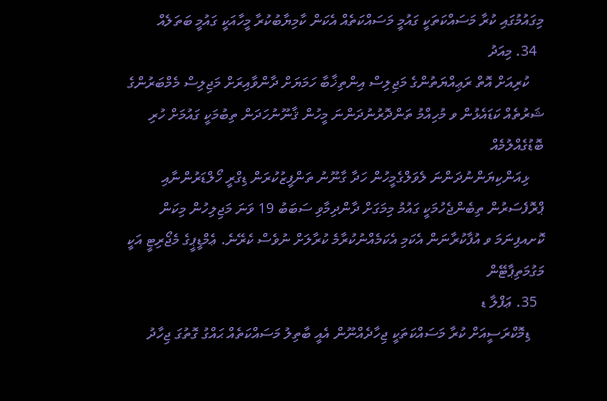މިގައުމުގައި ކުރާ މަސައްކަތަކީ ގައުމީ މަސައްކަތެއް އެކަން ކާމިޔާބުކުރާ މީހާއަކީ ގައުމީ ބަތަލެއް
  34. މިއަދު
    ކުރިއަށް އޮތް ރަޢިއްޔަތުންގެ މަޖިލިސް އިންތިޚާބާ ހަމަޔަށް ދާންވާއިރަށް މަޖިލިސް މެމްބަރުންގެ ޝަރުތެއް ކަޑައެޅުން ވ މުހިއްމު ތަންދޮރުނުދަންނަ މީހުން ޤާނޫނުހަދަން ތިބުމަކީ ގައުމަށް ހުރި ބޮޑުގެއްލުމެއް
    ޅިއަންކިޔަންނުދަންނަ ލެވަލްގެމީހުން ހަދާ ގާނޫނު ތަންފީޒުކުރަން ޑިގްރީ ހޯލްޑަރުންނާއި ޕްރޮފެސަރުން ތިބެންޖެހުމަކީ ގައުމު މިމަގަށް ދާންދިމާވި ސަބަބު 19 ވަނަ މަޖިލިހުން މިކަން ކޮށއފިނަމަ ވ އުފާކުރާނަން އެކަމި އެކަމެއްނުކުރާމެ ކުރާލަށް ނުވެސް ކެރޭނެ. ޢެމްޑީޕީގެ މެޖޯރިޓީ އަކީ މަގުމަތިޕާޓޭން
  35. ޢަފްލާ ޑ
    ޑިމޮކްރަސީއަށް ކުރާ މަސައްކަތަކީ ޖިހާދެއްނޫން އެއީ ބާތިލު މަސައްކަތެއް ޙައްގު ގޮތުގަ ޖިހާދު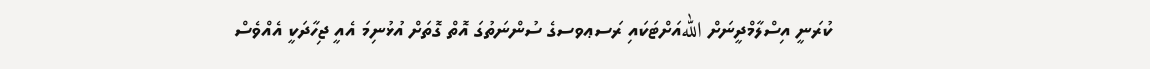ކުރަނީ އިސްލާމްދީނަށް اللهއަށްޓަކައި ރަސޢވސގެ ސުންނަތުގަ އޮތް ގޮތަށް އުޅުނިމަ އެއީ ޖިހާދަކީ އެއްވެސް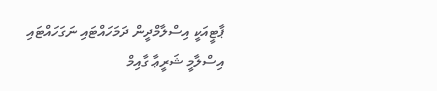ޕާޓީއަކީ އިސްލާމްދީން ދަމަހައްޓައި ނަގަހައްޓައި އިސްލާމީ ޝަރީޢާ ގާއިމް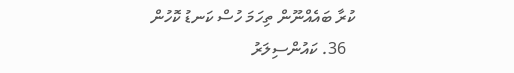ކުރާ ބައެއްނޫން ތިހަމަ ހުސް ކަނޑު ކޮހުން
  36. ކައުންސިލަރު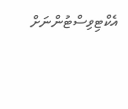އެކްޓިވިސްޓުންނަށް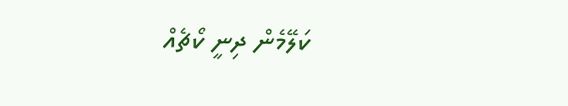ކަލޭމެން ދިނީ ކޯޗެއް